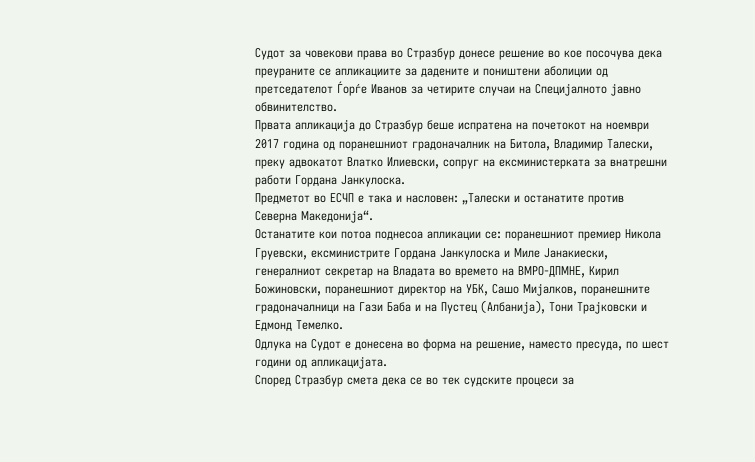Судот за човекови права во Стразбур донесе решение во кое посочува дека преураните се апликациите за дадените и поништени аболиции од претседателот Ѓорѓе Иванов за четирите случаи на Специјалното јавно обвинителство.
Првата апликација до Стразбур беше испратена на почетокот на ноември 2017 година од поранешниот градоначалник на Битола, Владимир Талески, преку адвокатот Влатко Илиевски, сопруг на ексминистерката за внатрешни работи Гордана Јанкулоска.
Предметот во ЕСЧП е така и насловен: „Талески и останатите против Северна Македонија“.
Останатите кои потоа поднесоа апликации се: поранешниот премиер Никола Груевски, ексминистрите Гордана Јанкулоска и Миле Јанакиески, генералниот секретар на Владата во времето на ВМРО-ДПМНЕ, Кирил Божиновски, поранешниот директор на УБК, Сашо Мијалков, поранешните градоначалници на Гази Баба и на Пустец (Албанија), Тони Трајковски и Едмонд Темелко.
Одлука на Судот е донесена во форма на решение, наместо пресуда, по шест години од апликацијата.
Според Стразбур смета дека се во тек судските процеси за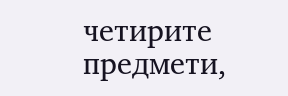четирите предмети,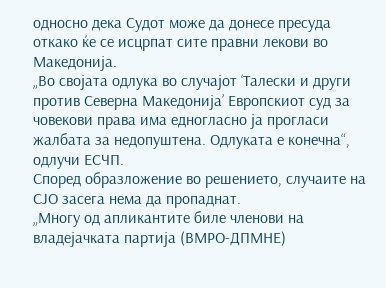односно дека Судот може да донесе пресуда откако ќе се исцрпат сите правни лекови во Македонија.
„Во својата одлука во случајот ‘Талески и други против Северна Македонија’ Европскиот суд за човекови права има едногласно ја прогласи жалбата за недопуштена. Одлуката е конечна“, одлучи ЕСЧП.
Според образложение во решението, случаите на СЈО засега нема да пропаднат.
„Многу од апликантите биле членови на владејачката партија (ВМРО-ДПМНЕ)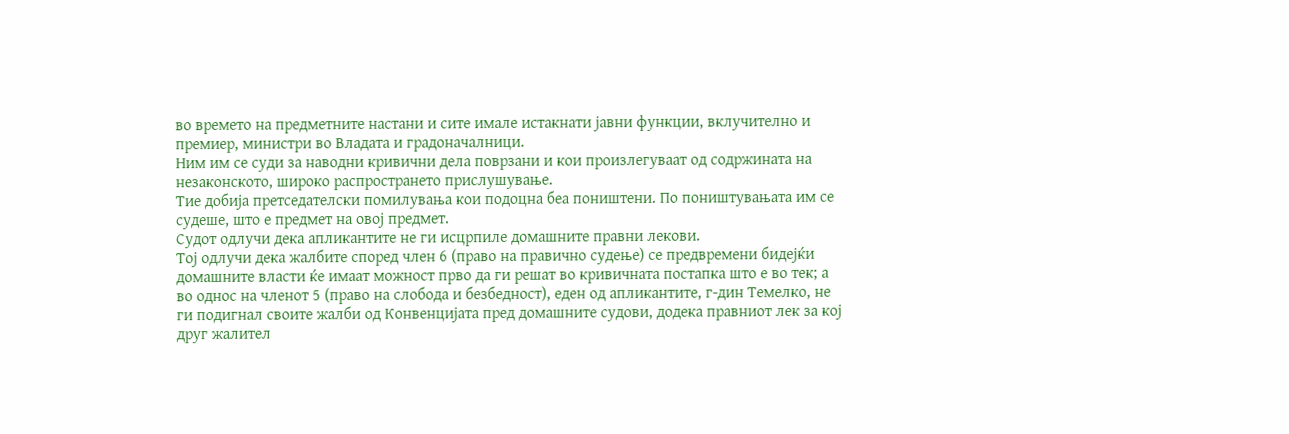во времето на предметните настани и сите имале истакнати јавни функции, вклучително и премиер, министри во Владата и градоначалници.
Ним им се суди за наводни кривични дела поврзани и кои произлегуваат од содржината на незаконското, широко распространето прислушување.
Тие добија претседателски помилувања кои подоцна беа поништени. По поништувањата им се судеше, што е предмет на овој предмет.
Судот одлучи дека апликантите не ги исцрпиле домашните правни лекови.
Тој одлучи дека жалбите според член 6 (право на правично судење) се предвремени бидејќи домашните власти ќе имаат можност прво да ги решат во кривичната постапка што е во тек; а во однос на членот 5 (право на слобода и безбедност), еден од апликантите, г-дин Темелко, не ги подигнал своите жалби од Конвенцијата пред домашните судови, додека правниот лек за кој друг жалител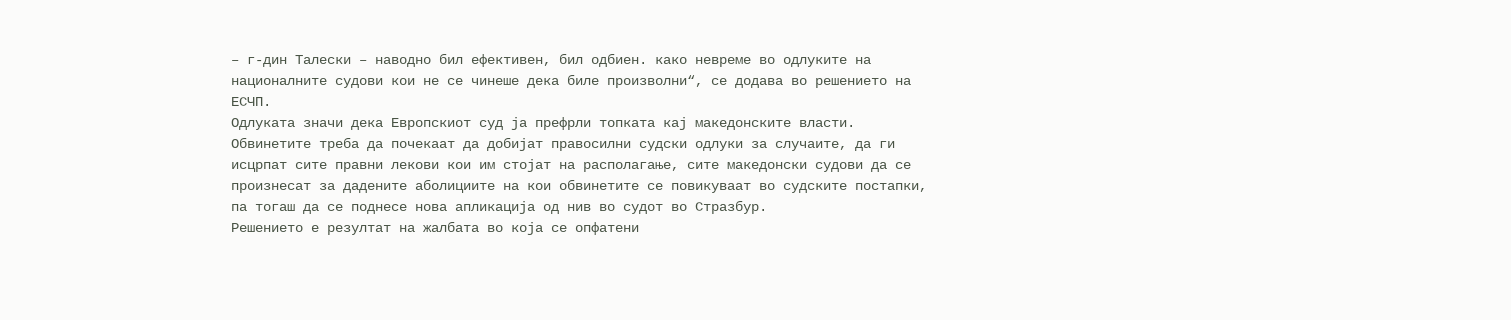– г-дин Талески – наводно бил ефективен, бил одбиен. како невреме во одлуките на националните судови кои не се чинеше дека биле произволни“, се додава во решението на ЕСЧП.
Одлуката значи дека Европскиот суд ја префрли топката кај македонските власти. Обвинетите треба да почекаат да добијат правосилни судски одлуки за случаите, да ги исцрпат сите правни лекови кои им стојат на располагање, сите македонски судови да се произнесат за дадените аболициите на кои обвинетите се повикуваат во судските постапки, па тогаш да се поднесе нова апликација од нив во судот во Стразбур.
Решението е резултат на жалбата во која се опфатени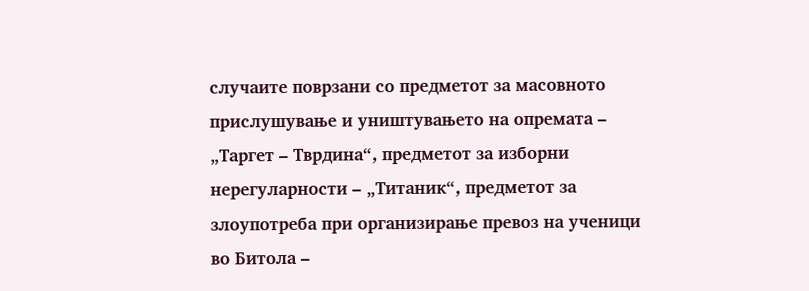случаите поврзани со предметот за масовното прислушување и уништувањето на опремата – „Таргет – Тврдина“, предметот за изборни нерегуларности – „Титаник“, предметот за злоупотреба при организирање превоз на ученици во Битола –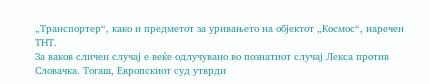„Транспортер“, како и предметот за уривањето на објектот „Космос“, наречен ТНТ.
За ваков сличен случај е веќе одлучувано во познатиот случај Лекса против Словачка. Тогаш, Европскиот суд утврди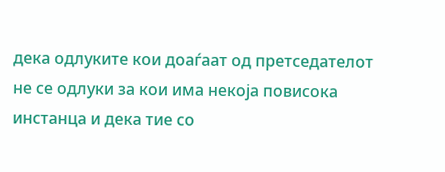дека одлуките кои доаѓаат од претседателот не се одлуки за кои има некоја повисока инстанца и дека тие со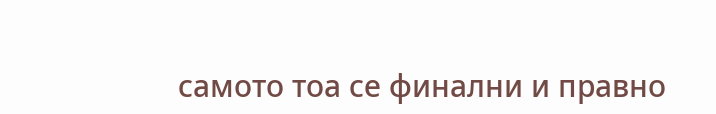самото тоа се финални и правно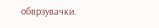обврзувачки.